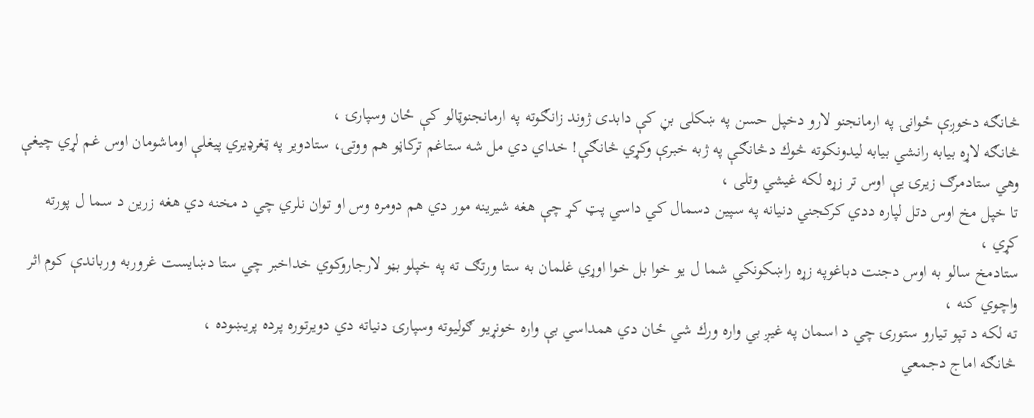څانګه دخوږې ځوانۍ په ارمانجنو لارو دخپل حسن په ښكلى بڼ كې دابدى ژوند زانګوته په ارمانجنوټالو كې ځان وسپارۍ ،
څانګه لاړه بيابه رانشي بيابه ليدونكوته څوك دڅانګې په ژبه خبرې وكړي څانګې! خداي دي مل شه ستاغم تركاڼو هم ووتۍ، ستادوير په ټغرډيري پيغلې اوماشومان اوس غم لړي چيغې وهي ستادمرګ زيرۍ يې اوس تر زړه لكه غيشي وتلى ،
تا خپل مخ اوس دتل لپاره ددي كركجني دنيانه په سپين دسمال كي داسي پټ كړ چې هغه شيرينه مور دي هم دومره وس او توان نلري چي د مخنه دي هغه زرين د سما ل پورته كړي ،
ستادمخ سالو به اوس دجنت دباغوپه زړه راښكونكي شما ل يو خوا بل خوا اوړي غلمان به ستا ورتګ ته په خپلو بڼو لارجاروكوي خداخبر چي ستا دښايست غروربه ورباندې كوم اثر واچوي كنه ،
ته لكه د تپو تيارو ستورۍ چي د اسمان په غيږ بي واره ورك شي ځان دي همداسي بې واره خونړيو ګوليوته وسپارۍ دنياته دي دويرتوره پرده پريښوده ،
څانګه اماج دجمعي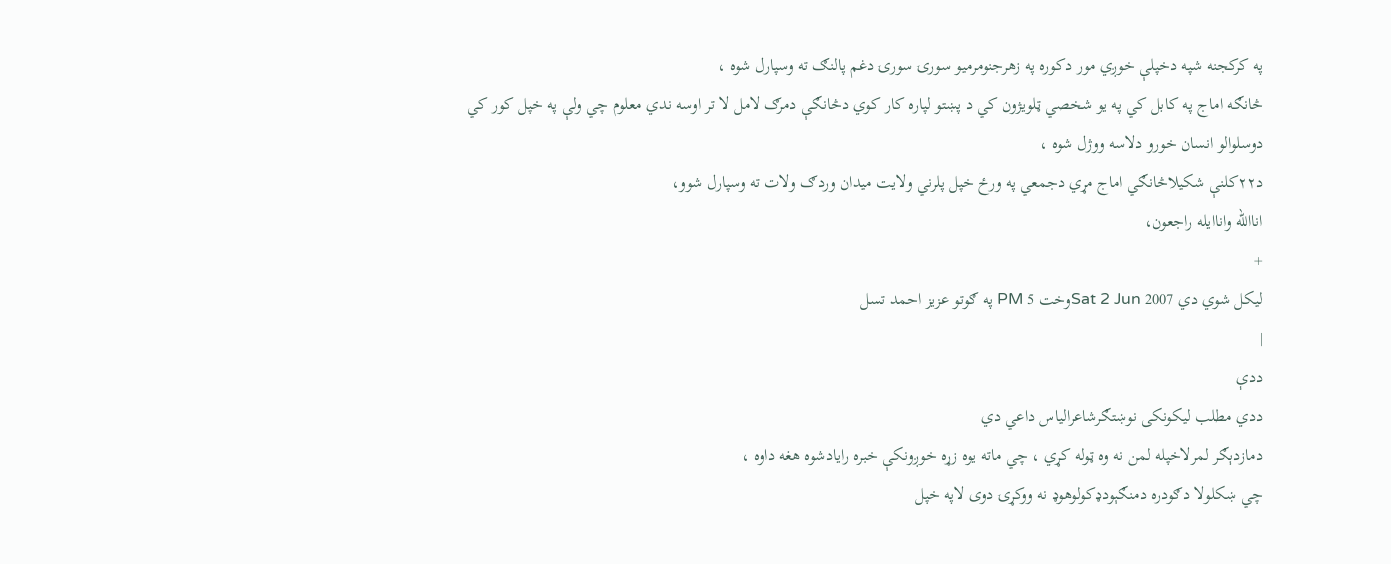په كركجنه شپه دخپلې خوږي مور دكوره په زهرجنومرميو سورۍ سورۍ دغم پالنګ ته وسپارل شوه ،
څانګه اماج په كابل كي په يو شخصي ټلويژون كي د پښتو لپاره كار كوي دڅانګې دمرګ لامل لا تر اوسه ندي معلوم چي ولې په خپل كور كي دوسلوالو انسان خورو دلاسه ووژل شوه ،
د۲۲كلنې شكيلاڅانګي اماج مړي دجمعي په ورځ خپل پلرني ولايت ميدان وردګ ولات ته وسپارل شوو،
اناالله واناايله راجعون،
+
ليكل شوي دي Sat 2 Jun 2007وخت 5 PM په ګوتو عزيز احمد تسل
|
ددې
ددي مطلب ليكونكى نوښتګرشاعرالياس داعي دي
دمازدېګر لمرلاخپله لمن نه وه ټوله كړي ، چي ماته يوه زړه خوږونكې خبره رايادشوه هغه داوه ،
چي ښکلولا دګودره دمنګېودډکولوهوډ نه ووکړۍ دوى لاپه خپل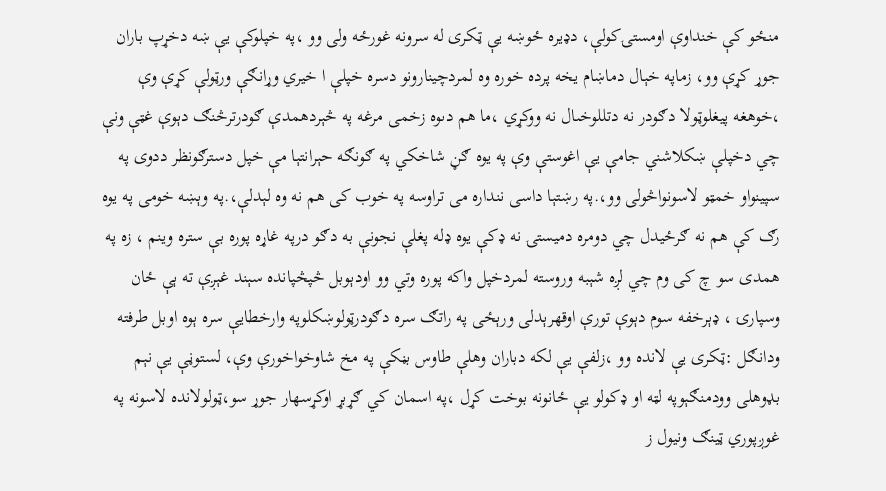منځو کې خنداوې اومستۍکولې، دډيره ځوښه يې ټكرى له سرونه غورځه ولى وو ،په خپلوكې يې ښه دخړپ باران جوړ كړې وو، زماپه خېال دماښام يخه پرده خوره وه لمردچينارونو دسره خپلې ا خيري وړانګې ورټولې كړې وې ،خوهغه پيغلوټولا دګودر نه دتللوخىال نه ووكړي ،ما هم دىوه زخمى مرغه په څېردهمدې ګودرترڅنګ دېوې غټې ونې چي دخپلې ښكلاشني جامې يې اغوستې وې په يوه ګڼ شاخكي په ګونګه حېرانتېا مې خپل دسترګونظر ددوى په سپينواو خمټو لاسونواڅولى وو،.په رښتېا داسى ننداره مى تراوسه په خوب کى هم نه وه لېدلې،.په وېښه خومى په يوه رګ كې هم نه ګرځيدل چي دومره دميستۍ نه ډكې يوه ډله پغلې نجونې به دګو درپه غاړه پوره بې ستره وينم ، زه په همدى سو چ کى وم چي لږه شېبه وروسته لمردخپل واکه پوره وتي وو اودېوبل څپڅپانده سېند غېږې ته ېې ځان وسپارۍ ، ډېرخفه سوم دېوې تورې اوقهرېدلى ورېځى په راتګ سره دګودرټولوښکلوپه وارخطايې سره ېوه اوبل طرفته ودانګل :ټكرى يې لانده وو ،زلفې يې لكه دباران وهلې طاوس بڼكې په مخ شاوخواخورې وې، لستوڼې يې نېم بډوهلى وودمنګېوپه لټه او ډکولو يې ځانونه بوخت كړل ،په اسمان كي ګړبړ اوكړسهار جوړ سو،ټولولانده لاسونه په غوږپوري ټينګ ونيول ز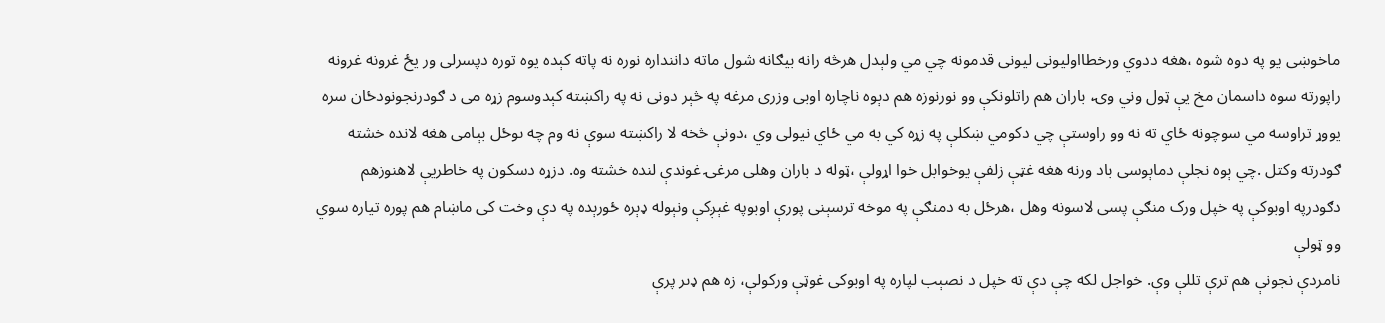ماخوښى يو په دوه شوه ،هغه ددوي ورخطااوليونى ليونى قدمونه چي مي ولېدل هرڅه رانه بيګانه شول ماته داننداره نوره نه پاته کېده يوه توره دپسرلى ور يځ غرونه غرونه راپورته سوه داسمان مخ يې ټول وني وۍ، باران هم راتلونکې وو نورنوزه هم دېوه ناچاره اوبى وزرى مرغه په څېر دونى نه په راکښته کېدوسوم زړه مى د ګودرنجونودځان سره يووړ تراوسه مي سوچونه ځاي ته نه وو راوستې چي دكومي ښكلې په زړه كي به مي ځاي نيولى وي ،دونې څخه لا راکښته سوې نه وم چه ىوځل بېامى هغه لانده خشته ګودرته وکتل .چي ېوه نجلې دماېوسى باد ورنه هغه غټې زلفې يوخوابل خوا اړولې ،ټوله د باران وهلى مرغۍ غوندې لنده خشته وه. دزړه دسکون په خاطريې لاهنوزهم دګودرپه اوبوکې په خپل ورک منګې پسى لاسونه وهل ،هرځل به دمنګې په موخه ترسېنى پورې اوبوپه غېږکې ونېوله ډېره ځورېده په دې وخت کى ماښام هم پوره تياره سوي وو ټولې
نامردې نجونې هم ترې تللې وې. خواجل لکه چې دې ته خپل د نصېب لپاره په اوبوکى غوټې ورکولې، زه هم ډىر پرې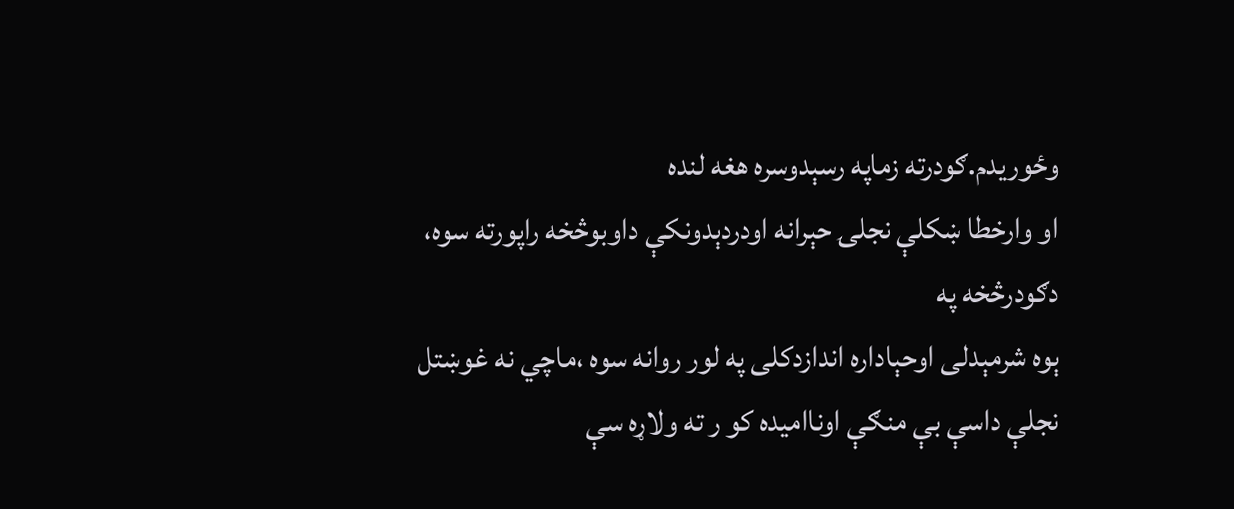وځوريدم.ګودرته زماپه رسېدوسره هغه لنده
او وارخطا ښکلې نجلۍ حېرانه اودردېدونکې داوبوڅخه راپورته سوه، دګودرڅخه په
ېوه شرمېدلى اوحېاداره اندازدکلى په لور روانه سوه ،ماچي نه غوښتل نجلې داسې بې منګې اونااميده كو ر ته ولاړه سې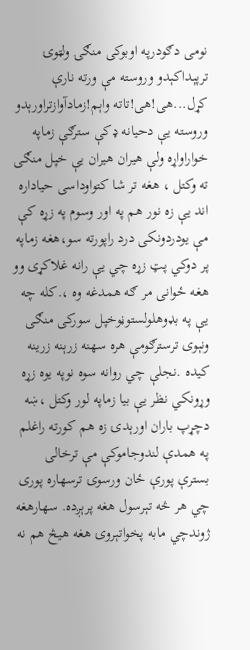نومى دګودرپه اوبوکى منګۍ ولټوۍ ترپېداکېدو وروسته مې ورته نارې کړل...هى!هى!تاته واېم!زمادآوازتراورېدو وروسته يې دحيانه ډكې سترګې زماپه خواراواړه ولې هيران هيران يې خپل منګى ته وكتل ، هغه تر شا كتواوداسى حياداره اند يې زه نور هم په اور وسوم په زړه كې مې يودردونکى درد راپورته سو،هغه زماپه پر دوكي پټ زړه چي يې رانه غلاكړى وو هغه ځوانى مر ګه همدغه وه ،.کله چه يې په بډوهلولستوڼوخپل سورکى منګى ونېوى ترسترګومې هره سهنه زرېنه زرينه كيده .نجلې چي روانه سوه نوپه يوه زړه وړونكي نظر يې بيا زماپه لور وكتل ،ښه دچړپ باران اورېدۍ زه هم کورته راغلم په همدې لندوجاموکې مې ترخالى بسترې پورې ځان ورسوۍ ترسهاره پورى چي هر څه تېرسول هغه پرېږده. سهارهغه ژوندچي مابه پخواتېروۍ هغه هيڅ هم نه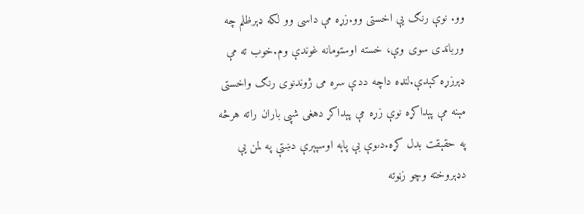وو. نوې رنګ يې اخستى وو.زړه مې داسى وو لکه ډېرظلم چه ورباندى سوى وې، خسته اوستومانه غوندې وم.خوب ته مې ډېرزړه کېدې.لنډه داچه ددې سره مى ژوندنوى رنګ واخستى مېنه مې پېداکړه نوې زړه مې پېداکړ دهغى شپى باران راته هرڅه په حقېقت بدل کړه.دىوې بې پاېه اوسپېرې دښتې په لمن يې دډېروخته وچو زڼوته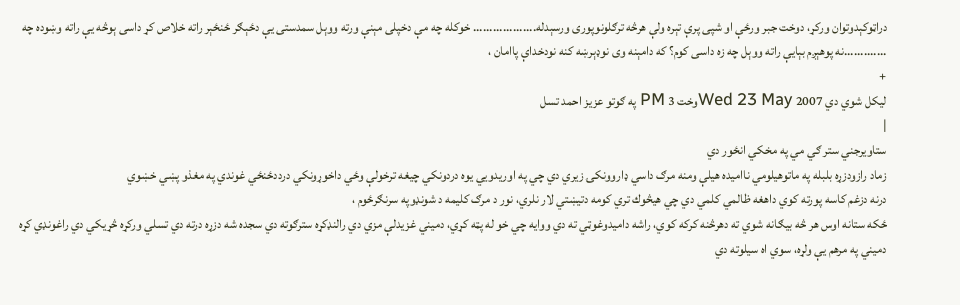دراټوکېدوتوان ورکړ، دوخت جبر ورځې او شپى پرې تېره ولې هرڅه ترګلونوپورى ورسېدله................... خوکله چه مې دخپلى مېنې ورته ووېل سمدستى يې دځېګر ځنځېر راته خلاص کړ داسى ېوڅه يې راته وښوده چه .............نه پوهېږم بېايې راته ووېل چه زه داسى کوم؟ که دامېنه وى نوډېرښه کنه نودخداې پاامان ،
+
ليكل شوي دي Wed 23 May 2007وخت 3 PM په ګوتو عزيز احمد تسل
|
ستاويرجني ستر ګي مي په مخكي انځور دي
زماد رازودزړه بلبله په ماتوهيلومي نااميده هيلې ومنه مرګ داسي ډاروونكۍ زيري دي چي په اوريدويي يوه دردونكي چيغه ترخولې وځي داخوړونكي درددځنځي غوندي په مغذو پښي خښوي
درنه دزغم كاسه پورته كوي داهغه ظالمي كلمي دي چي هيڅوك تري كومه دتيښتي لار نلري، نور د مرګ كليمه د شونډوپه سرنګرځوم ،
ځكه ستانه اوس هر څه بيګانه شوي ته دهرڅنه كركه كوي، راشه داميدوغوټي ته دي ووايه چي خو له پټه كړي، دميني غزيدلې مزي دي رالنډكړه سترګوته دي سجده شه دزړه درته دي تسلي وركړه څړيكي دي راغونډي كړه دميني په مرهم يې ولړه، سوي اه سيلوته دي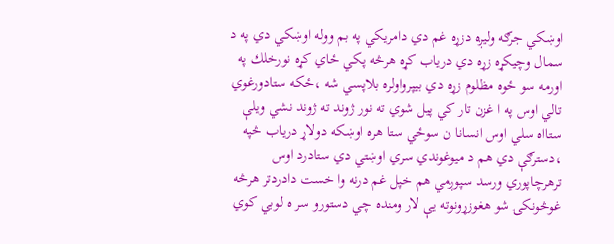اوښكي جرګه وليږه دزړه غم دي دامريكي په بم ووله اوښكي دي په د سمال وچيكړه زړه دي درياب كړه هرڅه پكي ځاي كړه نورخلك په اورمه سو ځوه مظلوم زړه دي بيپرواولره بلاپسي شه ،ځكه ستادورغوي تالي اوس په ا غزن تار كي پيل شوي ته نور ژوند ته ژوند نشي ويلې ستااه سلي اوس انسانا ن سوځي ستا هره اوښكه دولاړ درياب څپه ،دسترګې دي هم د ميوغوندي سري اوښتي دي ستادرد اوس ترهرچاپوري ورسد سپوږمي هم خپل غم درنه وا خست دادردتر هرڅه غوڅونكۍ شو هغوزړونوته يې لار ومنده چي دستورو سر ه لوبي كوي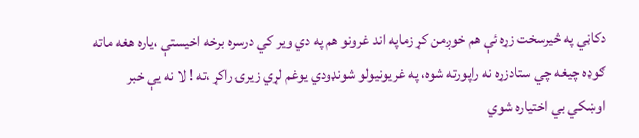دكاڼي په څيرسخت زړه ئې هم خوږمن كړ زماپه اند غرونو هم په دي وير كي درسره برخه اخيستې ،ياره هغه ماته ګوډه چيغه چي ستادزړه نه راپورته شوه، په غريونيولو شونډودي يوغم لړي زيرۍ راكړ ،ته ! لا نه يې خبر اوښكي بي اختياره شوي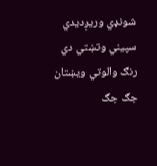شونډي وريږديدي سپيني وتښتي دي رنګ والوتي ويښتان جګ جګ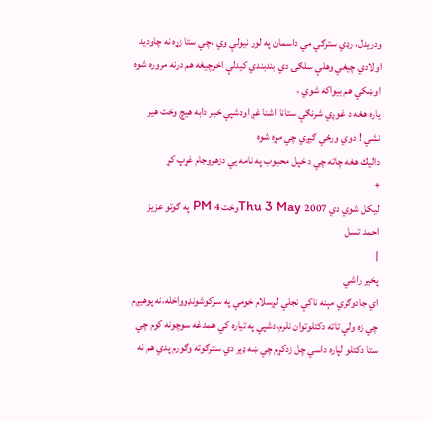ودريدل، رډي سترګي مي داسمان په لور نيولې وي ،چي ستا زړه نه چاوديد اولادي چيغي وهلې سلګۍ دي بندبندي كيدلې اخرچيغه هم درنه مروره شوه اوښكي هم بيواكه شوي ،
ياره هغه د غوږي شرنګې ستانا اشنا غږ اودشپي خبر دابه هيچ وخت هير نشي ! دوي ورځي ګيږي چي مړه شوه
داليك هغه چاته چي د خپل محبوب په نامه يي دزهروجام غړپ كړ
+
ليكل شوي دي Thu 3 May 2007وخت 4 PM په ګوتو عزيز احمد تسل
|
پخير راشي
اي جادوګري مېنه ناكې نجلي لږسلام خومي په سركوشونډوواخله،نه پوهيږم چي زه ولې تاته دكتلوتوان نلرم،دشپي په تياره كي همدغه سوچونه كوم چي ستا دكتلو لپاره داسي چل زدكړم چي ښه ډير دي سترګوته وګورم پدي هم نه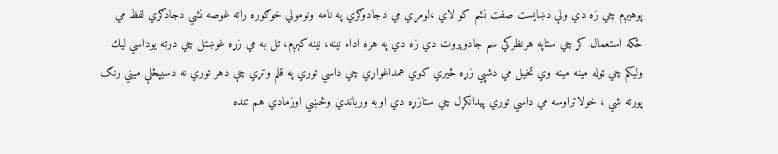پوهيږم چي زه دي ولې دښايست صفت نشم كو لاي ،لومړي مي دجادوګري په نامه ونومولي خوګوره راته غوصه نشي دجادګري لفظ مي ځكه استعمال كړ چي ستاپه هرنظركي سم جادوپروت دي زه دي په هره اداء نينه، نينه كېږم، تل به مي زړه غوښتل چي درته يوداسي ليك وليكم چي ټوله مينه مينه وي تخيل مي دشپي زړه څيري كوي همداغواړي چي داسي توري په قلم وتړي چې دهر توري نه دسيپڅلې ميني رنګ پورته شي ، خولاتراوسه مي داسي توري پيدانكړل چي ستازړه دي اوبه ورباندي وڅښي اوزمادي هم تنده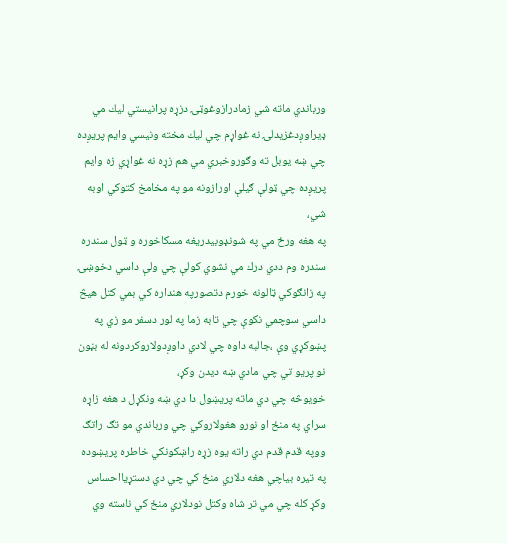ورباندي ماته شي زمادرازوغوټۍ دزړه پرانيستي ليك مي ډيراوږدغزيدلۍ نه غواړم چي ليك مخته ونيسي وايم پريږده چي ښه يوبل ته وګوروخبري مي هم زړه نه غواړي زه وايم پريږده چي ټولې ګيلې اورازونه مو په مخامخ كتوكي اوبه شي،
په هغه ورځ مي په شونډوبيدريغه مسكاخوره و ټول سندره سندره وم ددي درك مي نشوي كولې چي ولې داسي دخوښۍ په زانګوكي ټالونه خورم دتصورپه هنداره كي بمي كتل هيڅ داسي سوچمي نكوې چي تابه زما په لور دسفر مو زي په پښوكړي وې ،جالبه داوه چي لادي داوږدولاروكردونه له بڼون نو پريو تي چي مادي ښه ديدن وكړ،
خويوڅه چي دي ماته پريښول دا دي ښه ونكړل د هغه زاړه سراي په منځ او نورو هغولاروكي چي ورباندي مو تګ راتګ ووپه قدم قدم دي راته يوه زړه راښكونكي خاطره پريښوده په تيره بياچي هغه دلاري منځ كي چي دي دستړيااحساس وكړ كله چي مي تر شاه وكتل نودلاري منځ كي ناسته وي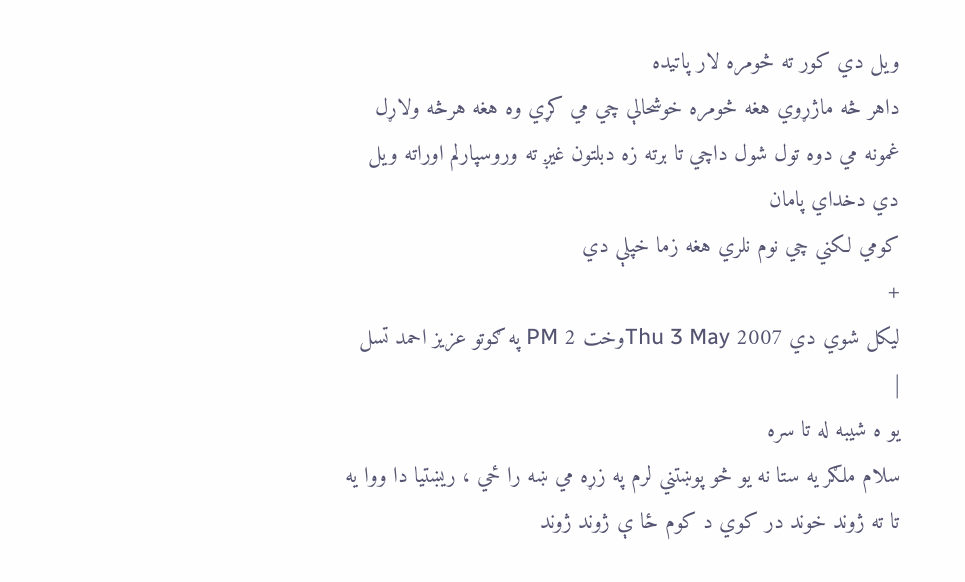ويل دي كور ته څومره لار پاتيده
داهر څه ماژړوي هغه څومره خوشحالې چي مي كړي وه هغه هرڅه ولاړل غمونه مي دوه تول شول داچي تا برته زه دبلتون غيږ ته وروسپارلم اوراته ویل دي دخداي پامان
كومي لكني چي نوم نلري هغه زما خپلې دي
+
ليكل شوي دي Thu 3 May 2007وخت 2 PM په ګوتو عزيز احمد تسل
|
يو ه شيبه له تا سره
سلام ملګر يه ستا نه يو څو پوښتني لرم په زړه مي ښه را ځي ، ريښتيا دا ووا يه تا ته ژوند خوند در كوي د كوم ځا ې ژوند ژوند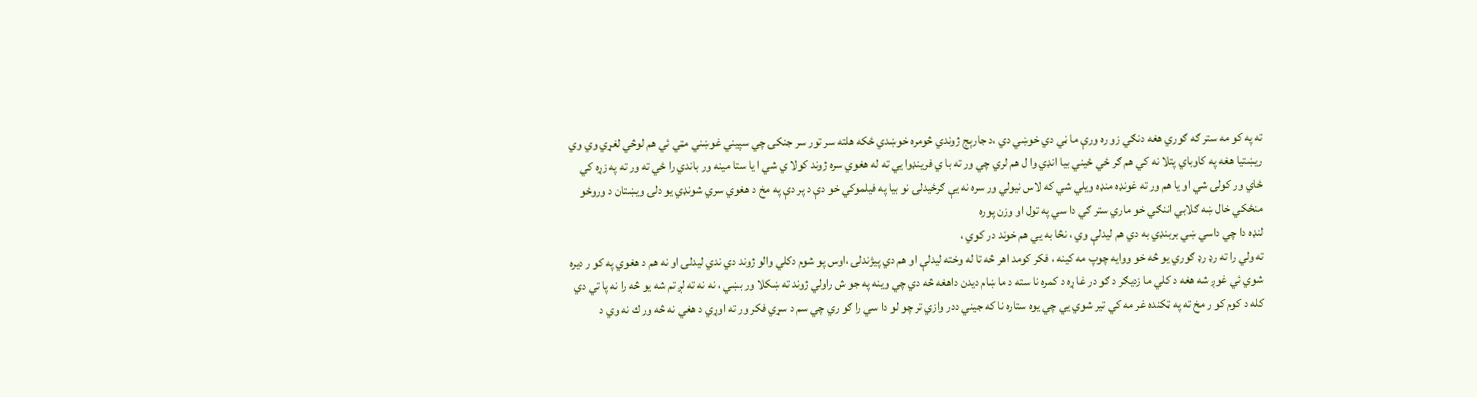ته په كو مه ستر ګه ګوري هغه دنګي زو ره ورې ما ڼي دي خوښي دي ،د جارېج ژوندي څومره خوښدي ځكه هلته سر تور سر جنكۍ چي سپيني غوښني مټي ئي هم لوڅي لغړي وي وي ريښتيا هغه په كاوباي پتلا نه كي هم ګر ځي ځيني بيا انډي وا ل هم لري چي ور ته با ي فرينډوا يي ته له هغوي سره ژوند كولا ي شي ا يا ستا مينه ور باندي را ځي ته ور ته په زړه كي ځاي ور كولۍ شي او يا هم ور ته غونډه منډه ويلي شي كه لاس نيولي ور سره نه يې ګرځيدلۍ نو بيا په فيلموكي خو دې د پر دې په مخ د هغوي سري شونډي يو دلۍ ويښتان د وروځو منځكي خال ښه ګلابي اننګي خو ماري ستر ګي دا سي په تول او وزن پوره
لنډه دا چي داسي ښي بربنډي به دي هم ليدلې وي ، نڅا به يي هم خوند در كوي ،
ته ولي را ته رډ رډ ګوري يو څه خو ووايه چوپ مه كينه ، فكر كومد اهر څه تا له وخته ليدلې او هم دي پيژندلۍ ،اوس پو شوم دكلي والو ژوند دي ندي ليدلۍ او نه هم د هغوي په كو ر ديره شوي ئي غوږ شه هغه د كلي ما زديګر د ګو در غا ړه د كمره نا سته د ما ښام ديدن داهغه څه دي چي وينه په جو ش راولي ژوند ته ښكلا ور بښي ، نه نه ته لږ تم شه يو څه را نه پا تي دي كله د كوم كو ر مخ ته په ټكنده غر مه كي تير شوي يي چي يوه ستاره نا كه جيني ددر وازي تر چو لو دا سي را ګو ري چي سم د سړي فكر ور ته اوړي د هغي نه څه ور ك نه وي د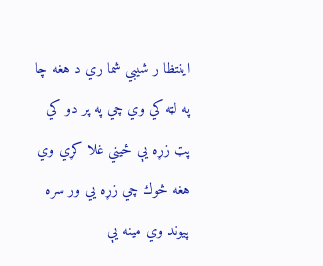اينتظا ر شيبي شما ري د هغه چا په لټه كي وي چي په پر دو كي پټ زړه يې ځيني غلا كړي وي هغه څوك چي زړه يي ور سره پيوند وي مينه يې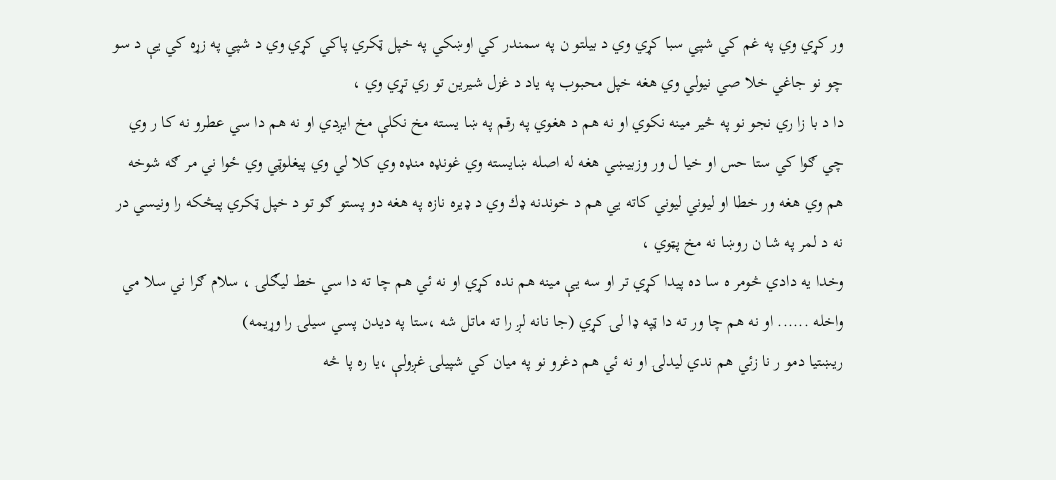ور كړي وي په غم كي شپي سبا كړي وي د بيلتو ن په سمندر كي اوښكي په خپل ټكري پاكي كړي وي د شپي په زړه كي يې د سو چو نو جاغي خلا صي نيولي وي هغه خپل محبوب په ياد د غزل شيرين تو ري تړي وي ،
دا د با زا ري نجو نو په څير مينه نكوي او نه هم د هغوي په رقم په ښا يسته مخ نكلې مخ ايږدي او نه هم دا سي عطرو نه كا ر وي چي ګوا كي ستا حس او خيا ل ور وزبيښي هغه له اصله ښايسته وي غونډه منډه وي كلا لي وي پيغلوټي وي ځوا ني مر ګه شوخه هم وي هغه ور خطا او ليوني ليوني كاته يي هم د خوندنه ډك وي د ډيره نازه په هغه دو پستو ګو تو د خپل ټكري پيڅكه را ونيسي در نه د لمر په شا ن روښا نه مخ پټوي ،
وخدا يه دادي څومر ه سا ده پيدا كړي تر او سه يې مينه هم نده كړي او نه ئي هم چا ته دا سي خط ليګلۍ ، سلام ګرا ني سلا مي واخله ...... او نه هم چا ور ته دا ټپه ډا لۍ كړي (جا نانه لږ را ته ماتل شه ،ستا په ديدن پسي سيلۍ را وړيمه)
ريښتيا دمو ر نا زئي هم ندي ليدلۍ او نه ئي هم دغرو نو په ميان كي شپيلۍ غږولې ،يا ره پا څه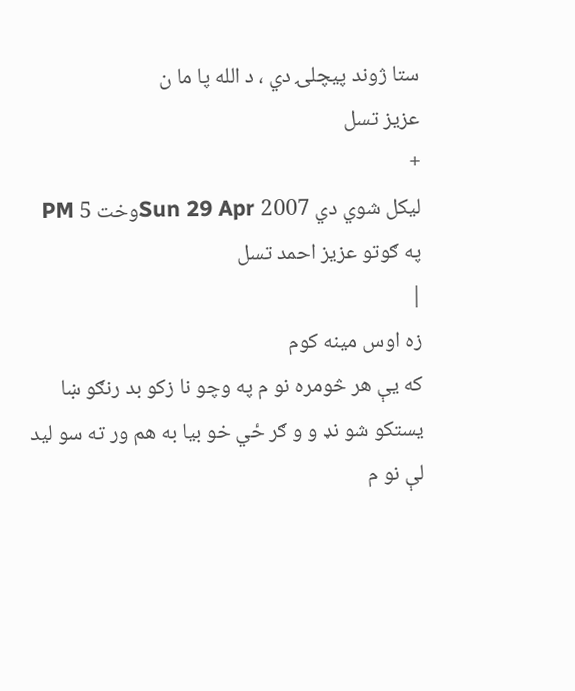ستا ژوند پيچلۍ دي ، د الله پا ما ن
عزيز تسل
+
ليكل شوي دي Sun 29 Apr 2007وخت 5 PM په ګوتو عزيز احمد تسل
|
زه اوس مينه كوم
كه يې هر څومره نو م په وچو نا زكو بد رنګو ښا يستكو شو نډ و و ګر ځي خو بيا به هم ور ته سو ليد لې نو م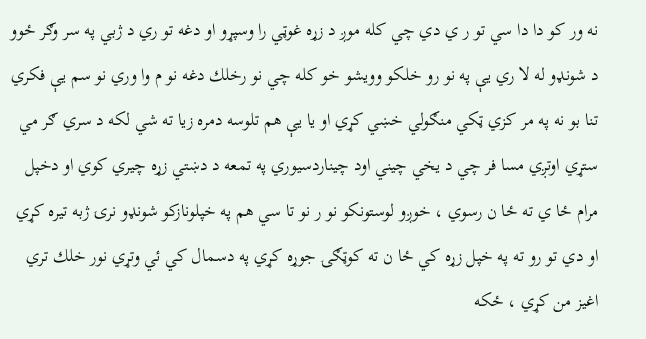نه ور كو دا دا سي تو ر ي دي چي كله موږ د زړه غوټي را وسپړو او دغه تو ري د ژبي په سر وګر ځوو د شونډو له لا ري يې په نو رو خلكو وويشو خو كله چي نو رخلك دغه نو م وا وري نو سم يې فكري تنا بو نه په مر كزي ټكي منګولي خښي كړي او يا يې هم تلوسه دمره زيا ته شي لكه د سري ګر مي ستړي اوتږي مسا فر چي د يخي چيني اود چيناردسيوري په تمعه د دښتي زړه چيري كوي او دخپل مرام ځا ي ته ځا ن رسوي ، خوږو لوستونكو نو ر نو تا سي هم په خپلونازكو شونډو نرۍ ژبه تيره كړي او دي تو رو ته په خپل زړه كي ځا ن ته كوټګۍ جوړه كړي په دسمال كي ئي وتړي نور خلك تري اغيز من كړي ، ځكه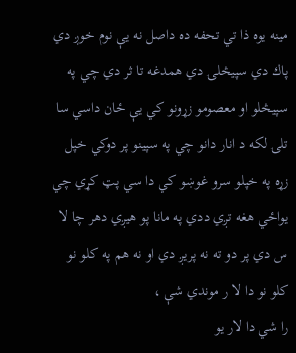مينه يوه ذا تي تحفه ده داصل نه يې نوم خوږ دي پاك دي سپيڅلۍ دي همدغه تا ثر دي چي په سپيڅلو او معصومو زړونو كي يې ځان داسي سا تلۍ لكه د انار دانو چي په سپينو پر دوكي خپل زړه په خپلو سرو غوښو كي دا سي پټ كړي چي يواځي هغه تږي ددي په مانا پو هيږي دهر چا لا س دي پر دو ته نه پريږ دي او نه هم په كلو نو كلو نو دا لا ر موندي شې ،
را شي دا لار يو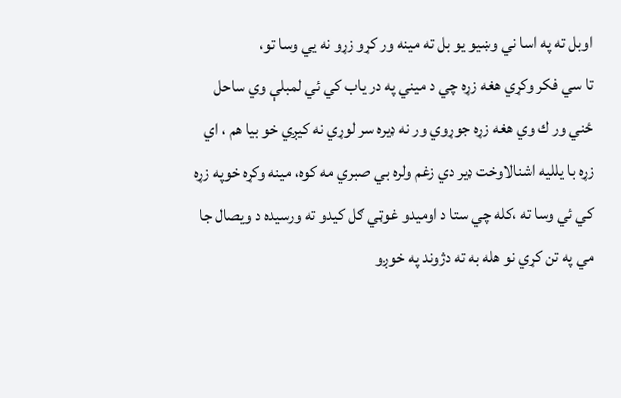اوبل ته په اسا ني وښيو يو بل ته مينه ور كړو زړو نه يي وسا تو،
تا سي فكر وكړي هغه زړه چي د ميني په در ياب كي ئي لمبلې وي ساحل ځني ور ك وي هغه زړه جوړوي ور نه ډيره سر لوړي نه كيږي خو بيا هم ، اي زړه با يلليه اشنالاوخت ډير دي زغم ولره بي صبري مه كوه، مينه وكړه خوپه زړه كي ئي وسا ته ،كله چي ستا د اوميدو غوټي ګل كيدو ته ورسيده د ويصال جا مي په تن كړي نو هله به ته دژوند په خوږو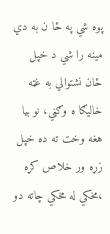پوه شي په ځا ن به دي مينه را شي د خپل ځان نشتوالي به غټه خاليګا ه وګڼي، نو بيا هغه وخت ته ده خپل زړه ور خلاص كړه ،مخكي له مخكي چاته دو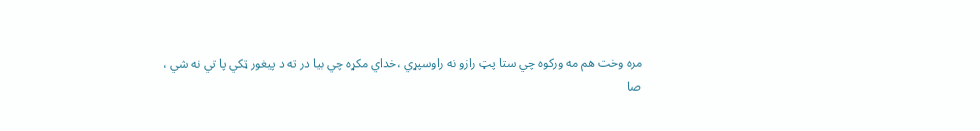مره وخت هم مه وركوه چي ستا پټ رازو نه راوسپړي ،خداي مكړه چي بيا در ته د پيغور ټكي پا تي نه شي ،
صا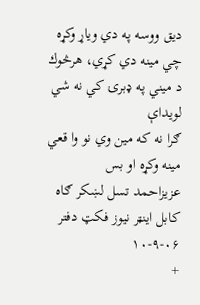ديق ووسه په دي وياړ وكړه چي مينه دي كړي، هرڅوك د ميني په ډبرۍ كي نه شي لويداې
ګرا نه كه مين وي نو وا قعي مينه وكړه او بس
عزيزاحمد تسل لښكر ګاه
كابل اينټر نيوز فكټ دفتر ۰۶-۹-۱۰
+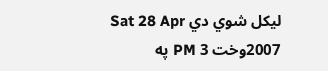ليكل شوي دي Sat 28 Apr 2007وخت 3 PM په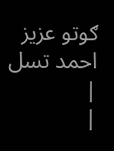ګوتو عزيز احمد تسل
|
|